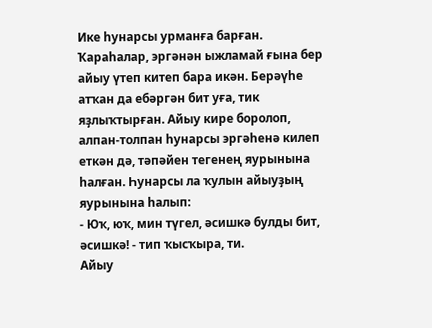Ике һунарсы урманға барған. Ҡараһалар, эргәнән ыжламай ғына бер айыу үтеп китеп бара икән. Берәүhе атҡан да ебәргән бит уға, тик яҙлыҡтырған. Айыу кире боролоп, алпан-толпан һунарсы эргәһенә килеп еткән дә, тәпәйен тегенең яурынына һалған. Һунарсы ла ҡулын айыуҙың яурынына һалып:
- Юҡ, юҡ, мин түгел, әсишкә булды бит, әсишкә! - тип ҡысҡыра, ти.
Айыу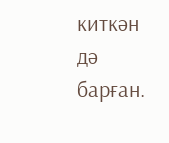киткән дә барған.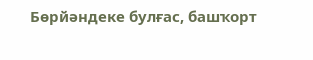Бөрйәндеке булғас, башҡорт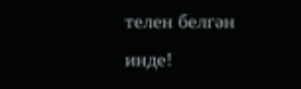телен белгән инде!